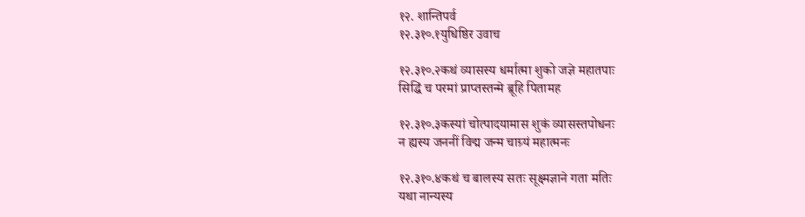१२. शान्तिपर्व
१२.३१०.१युधिष्ठिर उवाच

१२.३१०.२कथं व्यासस्य धर्मात्मा शुको जज्ञे महातपाः
सिद्धिं च परमां प्राप्तस्तन्मे ब्रूहि पितामह

१२.३१०.३कस्यां चोत्पादयामास शुकं व्यासस्तपोधनः
न ह्यस्य जननीं विद्म जन्म चाग्र्यं महात्मनः

१२.३१०.४कथं च बालस्य सतः सूक्ष्मज्ञाने गता मतिः
यथा नान्यस्य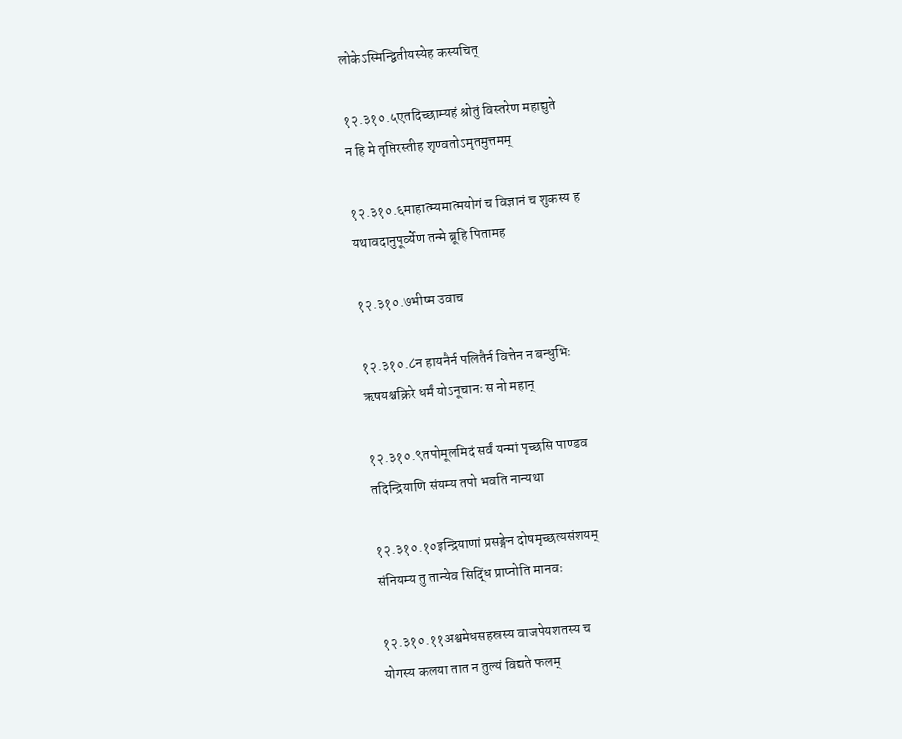लोकेऽस्मिन्द्वितीयस्येह कस्यचित्

१२.३१०.५एतदिच्छाम्यहं श्रोतुं विस्तरेण महाद्युते
न हि मे तृप्तिरस्तीह शृण्वतोऽमृतमुत्तमम्

१२.३१०.६माहात्म्यमात्मयोगं च विज्ञानं च शुकस्य ह
यथावदानुपूर्व्येण तन्मे ब्रूहि पितामह

१२.३१०.७भीष्म उवाच

१२.३१०.८न हायनैर्न पलितैर्न वित्तेन न बन्धुभिः
ऋषयश्चक्रिरे धर्मं योऽनूचानः स नो महान्

१२.३१०.९तपोमूलमिदं सर्वं यन्मां पृच्छसि पाण्डव
तदिन्द्रियाणि संयम्य तपो भवति नान्यथा

१२.३१०.१०इन्द्रियाणां प्रसङ्गेन दोषमृच्छत्यसंशयम्
संनियम्य तु तान्येव सिद्धिं प्राप्नोति मानवः

१२.३१०.११अश्वमेधसहस्रस्य वाजपेयशतस्य च
योगस्य कलया तात न तुल्यं विद्यते फलम्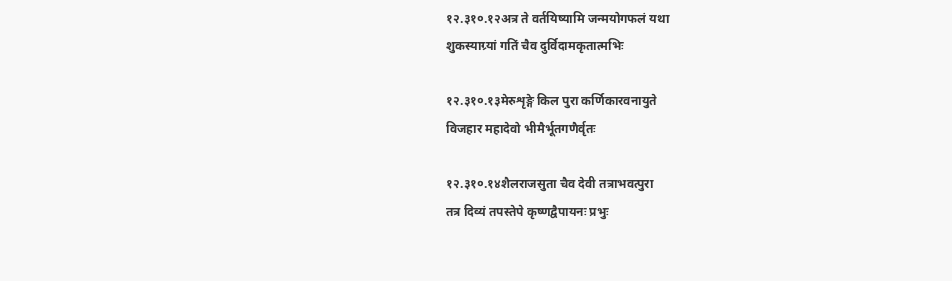१२.३१०.१२अत्र ते वर्तयिष्यामि जन्मयोगफलं यथा
शुकस्याग्र्यां गतिं चैव दुर्विदामकृतात्मभिः

१२.३१०.१३मेरुशृङ्गे किल पुरा कर्णिकारवनायुते
विजहार महादेवो भीमैर्भूतगणैर्वृतः

१२.३१०.१४शैलराजसुता चैव देवी तत्राभवत्पुरा
तत्र दिव्यं तपस्तेपे कृष्णद्वैपायनः प्रभुः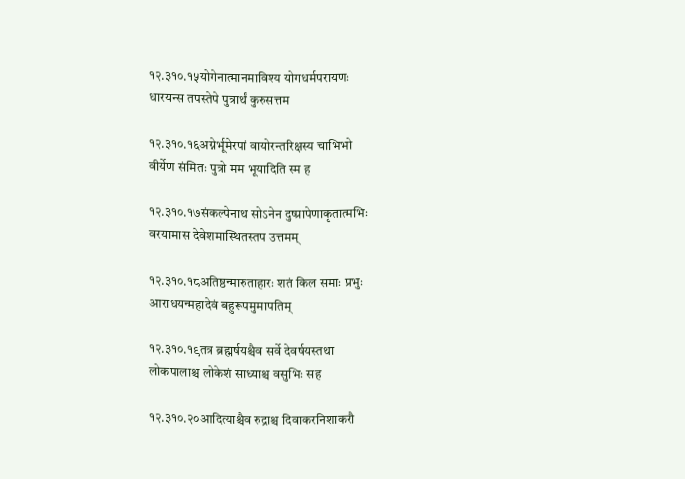१२.३१०.१५योगेनात्मानमाविश्य योगधर्मपरायणः
धारयन्स तपस्तेपे पुत्रार्थं कुरुसत्तम

१२.३१०.१६अग्नेर्भूमेरपां वायोरन्तरिक्षस्य चाभिभो
वीर्येण संमितः पुत्रो मम भूयादिति स्म ह

१२.३१०.१७संकल्पेनाथ सोऽनेन दुष्प्रापेणाकृतात्मभिः
वरयामास देवेशमास्थितस्तप उत्तमम्

१२.३१०.१८अतिष्ठन्मारुताहारः शतं किल समाः प्रभुः
आराधयन्महादेवं बहुरूपमुमापतिम्

१२.३१०.१९तत्र ब्रह्मर्षयश्चैव सर्वे देवर्षयस्तथा
लोकपालाश्च लोकेशं साध्याश्च वसुभिः सह

१२.३१०.२०आदित्याश्चैव रुद्राश्च दिवाकरनिशाकरौ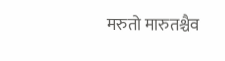मरुतो मारुतश्चैव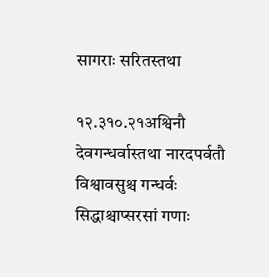सागराः सरितस्तथा

१२.३१०.२१अश्विनौ देवगन्धर्वास्तथा नारदपर्वतौ
विश्वावसुश्च गन्धर्वः सिद्धाश्चाप्सरसां गणाः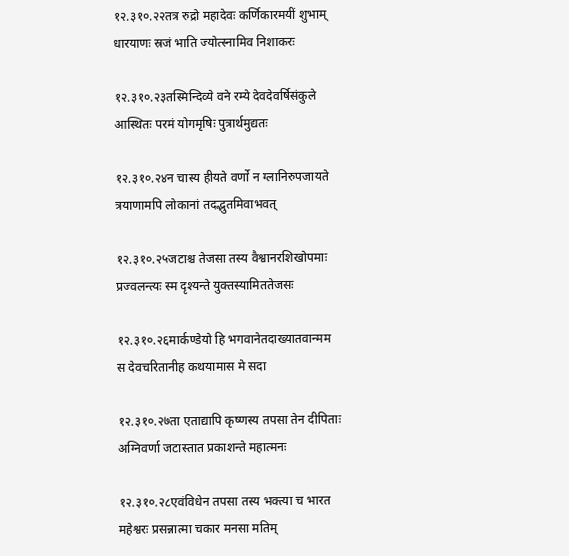१२.३१०.२२तत्र रुद्रो महादेवः कर्णिकारमयीं शुभाम्
धारयाणः स्रजं भाति ज्योत्स्नामिव निशाकरः

१२.३१०.२३तस्मिन्दिव्ये वने रम्ये देवदेवर्षिसंकुले
आस्थितः परमं योगमृषिः पुत्रार्थमुद्यतः

१२.३१०.२४न चास्य हीयते वर्णो न ग्लानिरुपजायते
त्रयाणामपि लोकानां तदद्भुतमिवाभवत्

१२.३१०.२५जटाश्च तेजसा तस्य वैश्वानरशिखोपमाः
प्रज्वलन्त्यः स्म दृश्यन्ते युक्तस्यामिततेजसः

१२.३१०.२६मार्कण्डेयो हि भगवानेतदाख्यातवान्मम
स देवचरितानीह कथयामास मे सदा

१२.३१०.२७ता एताद्यापि कृष्णस्य तपसा तेन दीपिताः
अग्निवर्णा जटास्तात प्रकाशन्ते महात्मनः

१२.३१०.२८एवंविधेन तपसा तस्य भक्त्या च भारत
महेश्वरः प्रसन्नात्मा चकार मनसा मतिम्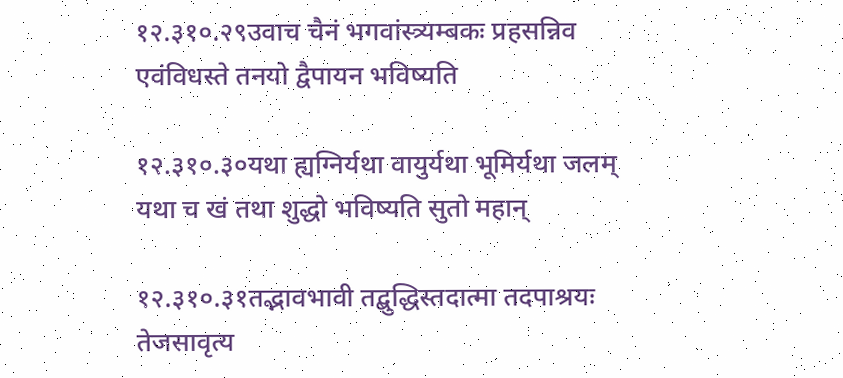१२.३१०.२९उवाच चैनं भगवांस्त्र्यम्बकः प्रहसन्निव
एवंविधस्ते तनयो द्वैपायन भविष्यति

१२.३१०.३०यथा ह्यग्निर्यथा वायुर्यथा भूमिर्यथा जलम्
यथा च खं तथा शुद्धो भविष्यति सुतो महान्

१२.३१०.३१तद्भावभावी तद्बुद्धिस्तदात्मा तदपाश्रयः
तेजसावृत्य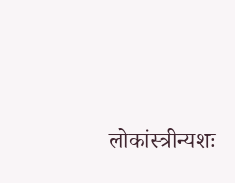लोकांस्त्रीन्यशः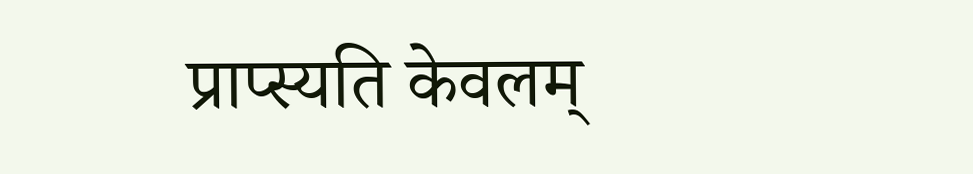प्राप्स्यति केवलम्